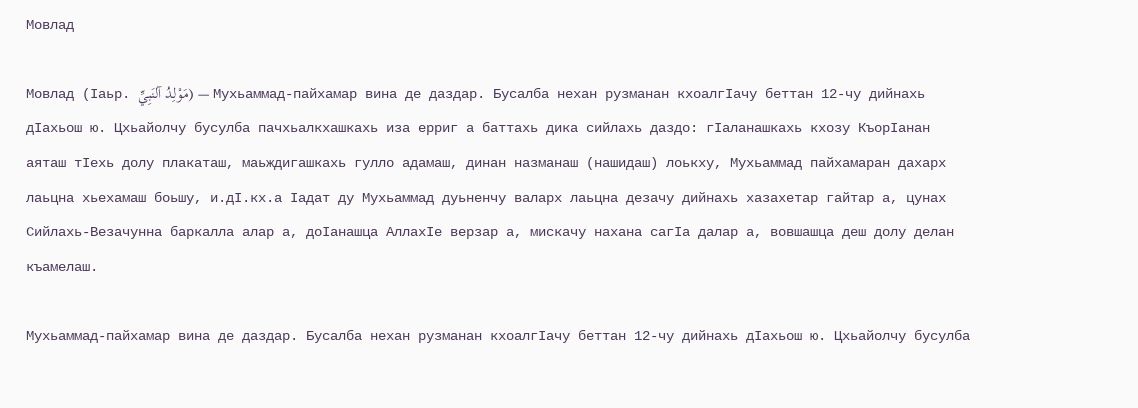Мовлад

Мовлад (Ӏаьр. مَوْلِدُ آلنَبِيِّ) — Мухьаммад-пайхамар вина де даздар. Бусалба нехан рузманан кхоалгӀачу беттан 12-чу дийнахь дӀахьош ю. Цхьайолчу бусулба пачхьалкхашкахь иза ерриг а баттахь дика сийлахь даздо: гӀаланашкахь кхозу КъорӀанан аяташ тӀехь долу плакаташ, маьждигашкахь гулло адамаш, динан назманаш (нашидаш) лоькху, Мухьаммад пайхамаран дахарх лаьцна хьехамаш боьшу, и.дӀ.кх.а Ӏадат ду Мухьаммад дуьненчу валарх лаьцна дезачу дийнахь хазахетар гайтар а, цунах Сийлахь-Везачунна баркалла алар а, доӀанашца АллахӀе верзар а, мискачу нахана сагӀа далар а, вовшашца деш долу делан къамелаш.

Мухьаммад-пайхамар вина де даздар. Бусалба нехан рузманан кхоалгӀачу беттан 12-чу дийнахь дӀахьош ю. Цхьайолчу бусулба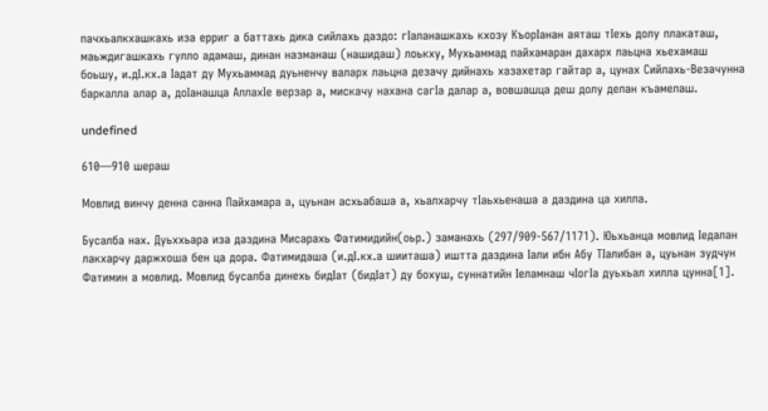пачхьалкхашкахь иза ерриг а баттахь дика сийлахь даздо: гӀаланашкахь кхозу КъорӀанан аяташ тӀехь долу плакаташ, маьждигашкахь гулло адамаш, динан назманаш (нашидаш) лоькху, Мухьаммад пайхамаран дахарх лаьцна хьехамаш боьшу, и.дӀ.кх.а Ӏадат ду Мухьаммад дуьненчу валарх лаьцна дезачу дийнахь хазахетар гайтар а, цунах Сийлахь-Везачунна баркалла алар а, доӀанашца АллахӀе верзар а, мискачу нахана сагӀа далар а, вовшашца деш долу делан къамелаш.

undefined

610—910 шераш

Мовлид винчу денна санна Пайхамара а, цуьнан асхьабаша а, хьалхарчу тӀаьхьенаша а даздина ца хилла.

Бусалба нах. Дуьххьара иза даздина Мисарахь Фатимидийн(оьр.) заманахь (297/909-567/1171). Юьхьанца мовлид Ӏедалан лакхарчу даржхоша бен ца дора. Фатимидаша (и.дӀ.кх.а шииташа) иштта даздина Ӏали ибн Абу ТӀалибан а, цуьнан зудчун Фатимин а мовлид. Мовлид бусалба динехь бидӀат (бидӀат) ду бохуш, суннатийн Ӏеламнаш чӀогӀа дуьхьал хилла цунна[1].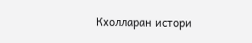Кхолларан истори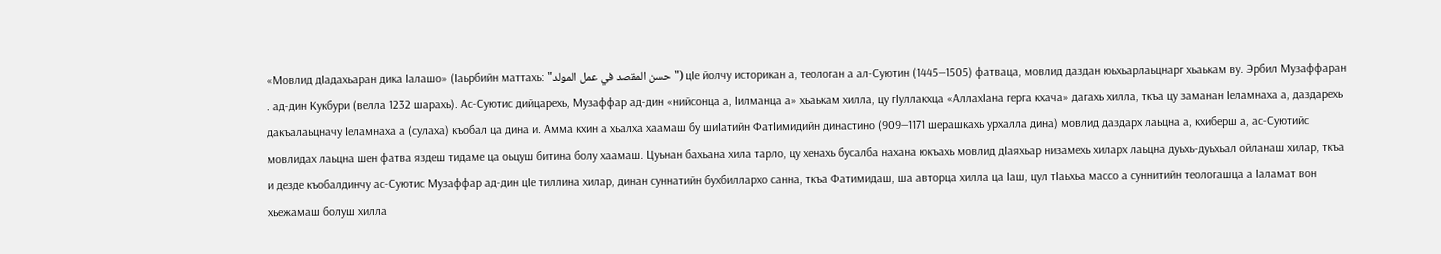«Мовлид дӀадахьаран дика Ӏалашо» (Ӏаьрбийн маттахь: "حسن المقصد في عمل المولد ") цӀе йолчу историкан а, теологан а ал-Суютин (1445—1505) фатваца, мовлид даздан юьхьарлаьцнарг хьаькам ву. Эрбил Музаффаран . ад-дин Кукбури (велла 1232 шарахь). Ас-Суютис дийцарехь, Музаффар ад-дин «нийсонца а, Ӏилманца а» хьаькам хилла, цу гӀуллакхца «АллахӀана герга кхача» дагахь хилла, ткъа цу заманан Ӏеламнаха а, даздарехь дакъалаьцначу Ӏеламнаха а (сулаха) къобал ца дина и. Амма кхин а хьалха хаамаш бу шиӀатийн ФатӀимидийн династино (909—1171 шерашкахь урхалла дина) мовлид даздарх лаьцна а, кхиберш а, ас-Суютийс мовлидах лаьцна шен фатва яздеш тидаме ца оьцуш битина болу хаамаш. Цуьнан бахьана хила тарло, цу хенахь бусалба нахана юкъахь мовлид дӀаяхьар низамехь хиларх лаьцна дуьхь-дуьхьал ойланаш хилар, ткъа и дезде къобалдинчу ас-Суютис Музаффар ад-дин цӀе тиллина хилар, динан суннатийн бухбиллархо санна, ткъа Фатимидаш, ша авторца хилла ца Ӏаш, цул тӀаьхьа массо а суннитийн теологашца а Ӏаламат вон хьежамаш болуш хилла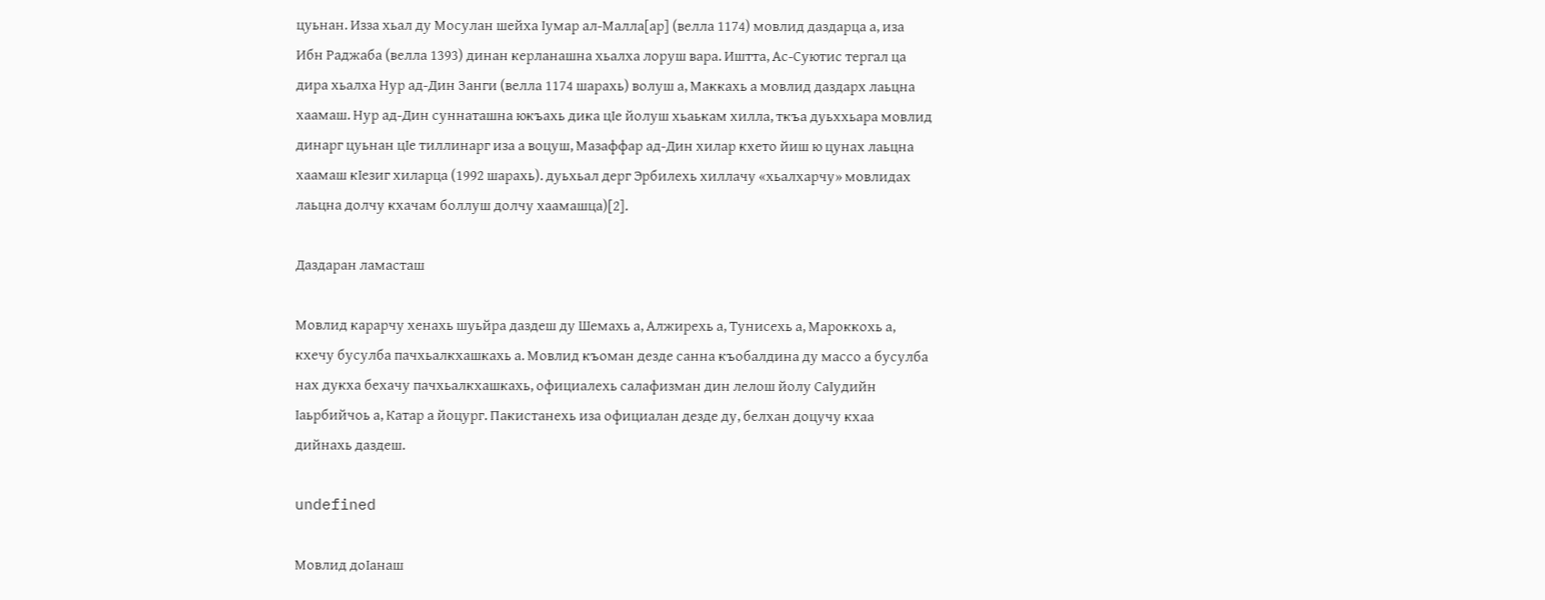цуьнан. Изза хьал ду Мосулан шейха Ӏумар ал-Малла[ар] (велла 1174) мовлид даздарца а, иза Ибн Раджаба (велла 1393) динан керланашна хьалха лоруш вара. Иштта, Ас-Суютис тергал ца дира хьалха Нур ад-Дин Занги (велла 1174 шарахь) волуш а, Маккахь а мовлид даздарх лаьцна хаамаш. Нур ад-Дин суннаташна юкъахь дика цӀе йолуш хьаькам хилла, ткъа дуьххьара мовлид динарг цуьнан цӀе тиллинарг иза а воцуш, Мазаффар ад-Дин хилар кхето йиш ю цунах лаьцна хаамаш кӀезиг хиларца (1992 шарахь). дуьхьал дерг Эрбилехь хиллачу «хьалхарчу» мовлидах лаьцна долчу кхачам боллуш долчу хаамашца)[2].

Даздаран ламасташ

Мовлид карарчу хенахь шуьйра даздеш ду Шемахь а, Алжирехь а, Тунисехь а, Мароккохь а, кхечу бусулба пачхьалкхашкахь а. Мовлид къоман дезде санна къобалдина ду массо а бусулба нах дукха бехачу пачхьалкхашкахь, официалехь салафизман дин лелош йолу СаӀудийн Ӏаьрбийчоь а, Катар а йоцург. Пакистанехь иза официалан дезде ду, белхан доцучу кхаа дийнахь даздеш.

undefined

Мовлид доӀанаш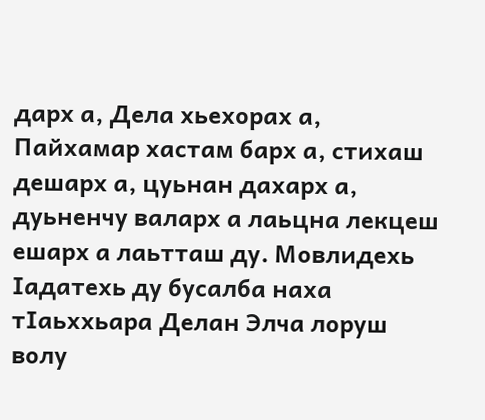дарх а, Дела хьехорах а, Пайхамар хастам барх а, стихаш дешарх а, цуьнан дахарх а, дуьненчу валарх а лаьцна лекцеш ешарх а лаьтташ ду. Мовлидехь Ӏадатехь ду бусалба наха тӀаьххьара Делан Элча лоруш волу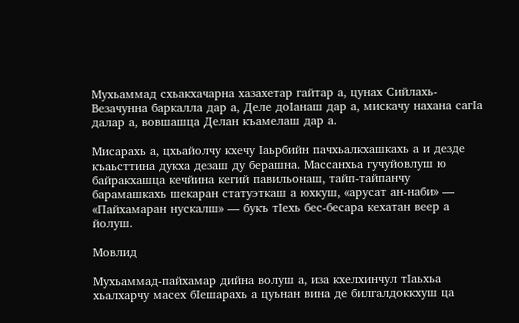Мухьаммад схьакхачарна хазахетар гайтар а, цунах Сийлахь-Везачунна баркалла дар а, Деле доӀанаш дар а, мискачу нахана сагӀа далар а, вовшашца Делан къамелаш дар а.

Мисарахь а, цхьайолчу кхечу Ӏаьрбийн пачхьалкхашкахь а и дезде къаьсттина дукха дезаш ду берашна. Массанхьа гучуйовлуш ю байракхашца кечйина кегий павильонаш, тайп-тайпанчу барамашкахь шекаран статуэткаш а юхкуш, «арусат ан-наби» — «Пайхамаран нускалш» — букъ тӀехь бес-бесара кехатан веер а йолуш.

Мовлид

Мухьаммад-пайхамар дийна волуш а, иза кхелхинчул тӀаьхьа хьалхарчу масех бӀешарахь а цуьнан вина де билгалдоккхуш ца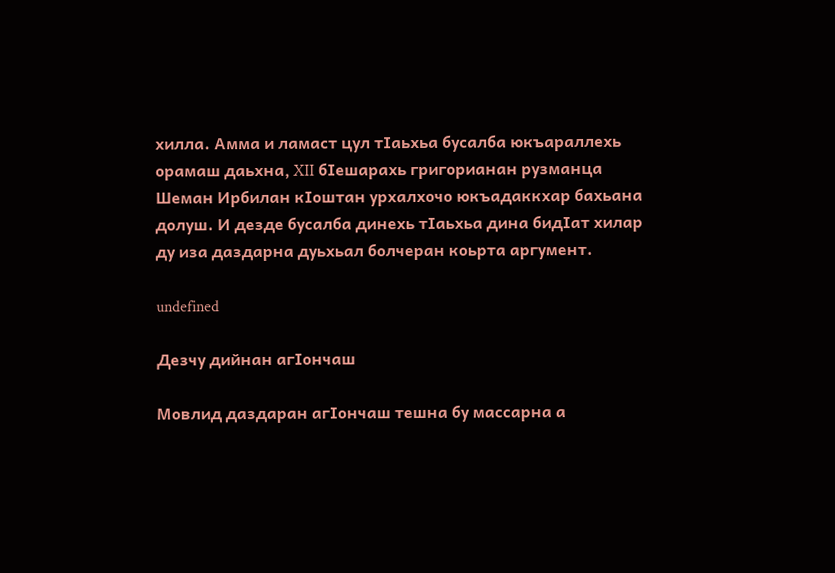хилла. Амма и ламаст цул тӀаьхьа бусалба юкъараллехь орамаш даьхна, XII бӀешарахь григорианан рузманца Шеман Ирбилан кӀоштан урхалхочо юкъадаккхар бахьана долуш. И дезде бусалба динехь тӀаьхьа дина бидӀат хилар ду иза даздарна дуьхьал болчеран коьрта аргумент.

undefined

Дезчу дийнан агӀончаш

Мовлид даздаран агӀончаш тешна бу массарна а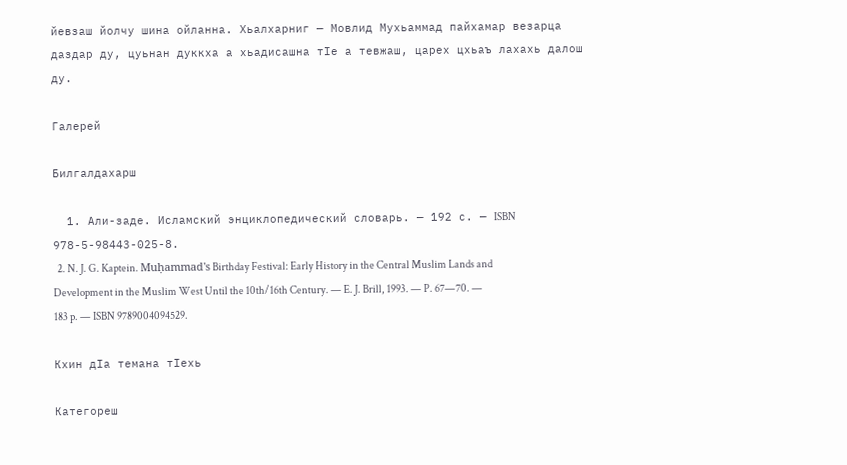йевзаш йолчу шина ойланна. Хьалхарниг — Мовлид Мухьаммад пайхамар везарца даздар ду, цуьнан дуккха а хьадисашна тӀе а тевжаш, царех цхьаъ лахахь далош ду.

Галерей

Билгалдахарш

  1. Али-заде. Исламский энциклопедический словарь. — 192 с. — ISBN 978-5-98443-025-8.
  2. N. J. G. Kaptein. Muḥammad's Birthday Festival: Early History in the Central Muslim Lands and Development in the Muslim West Until the 10th/16th Century. — E. J. Brill, 1993. — P. 67—70. — 183 p. — ISBN 9789004094529.

Кхин дӀа темана тӀехь

Категореш